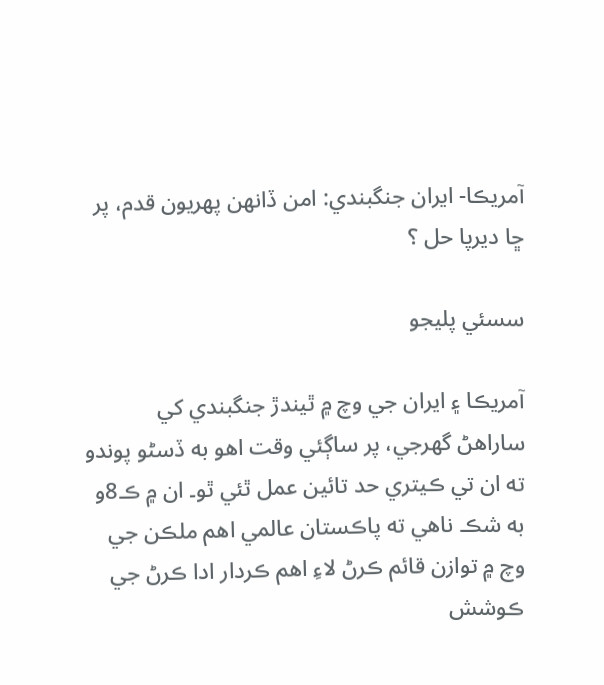آمريڪا- ايران جنگبندي: امن ڏانهن پهريون قدم، پر ڇا ديرپا حل ؟

سسئي پليجو

آمريڪا ۽ ايران جي وچ ۾ ٿيندڙ جنگبندي کي ساراهڻ گھرجي، پر ساڳئي وقت اهو به ڏسڻو پوندو ته ان تي ڪيتري حد تائين عمل ٿئي ٿو۔ ان ۾ ڪ8و به شڪ ناهي ته پاڪستان عالمي اهم ملڪن جي وچ ۾ توازن قائم ڪرڻ لاءِ اهم ڪردار ادا ڪرڻ جي ڪوشش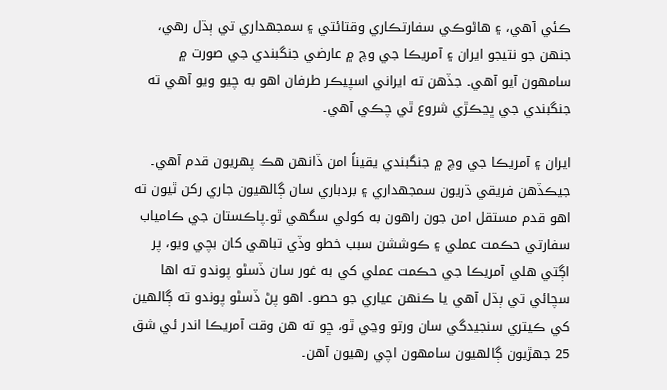ڪئي آهي، ۽ هاڻوڪي سفارتڪاري وقتائتي ۽ سمجھداري تي ٻڌل رهي، جنهن جو نتيجو ايران ۽ آمريڪا جي وچ ۾ عارضي جنگبندي جي صورت ۾ سامهون آيو آهي۔ جڏهن ته ايراني اسپيڪر طرفان اهو به چيو ويو آهي ته جنگبندي جي ڀڃڪڙي شروع ٿي چڪي آهي۔

ايران ۽ آمريڪا جي وچ ۾ جنگبندي يقيناً امن ڏانهن هڪ پهريون قدم آهي۔ جيڪڏهن فريقي ڌريون سمجھداري ۽ بردباري سان ڳالهيون جاري رکن ٿيون ته اهو قدم مستقل امن جون راهون به کولي سگهي ٿو۔پاڪستان جي ڪامياب سفارتي حڪمت عملي ۽ ڪوششن سبب خطو وڏي تباهي کان بچي ويو، پر اڳتي هلي آمريڪا جي حڪمت عملي کي به غور سان ڏسڻو پوندو ته اها سچائي تي ٻڌل آهي يا ڪنهن عياري جو حصو۔ اهو پڻ ڏسڻو پوندو ته ڳالهين کي ڪيتري سنجيدگي سان ورتو وڃي ٿو، ڇو ته هن وقت آمريڪا اندر ئي شق 25 جهڙيون ڳالهيون سامهون اچي رهيون آهن۔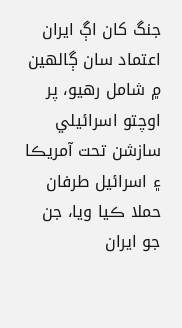جنگ کان اڳ ايران اعتماد سان ڳالهين ۾ شامل رهيو، پر اوچتو اسرائيلي سازشن تحت آمريڪا ۽ اسرائيل طرفان حملا ڪيا ويا، جن جو ايران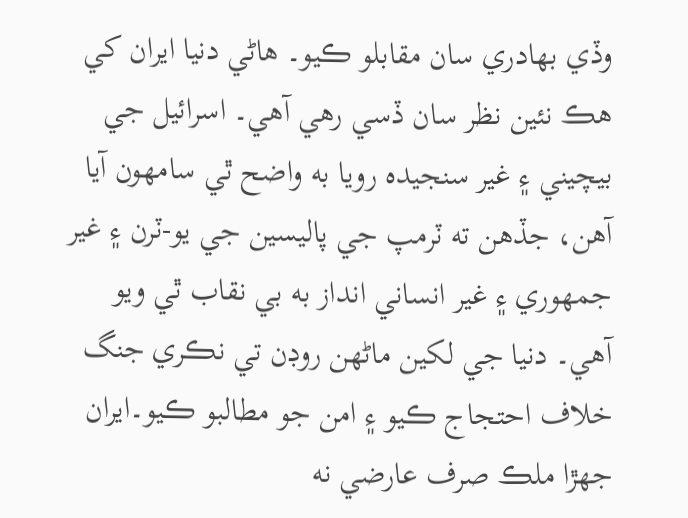وڏي بهادري سان مقابلو ڪيو۔ هاڻي دنيا ايران کي هڪ نئين نظر سان ڏسي رهي آهي۔ اسرائيل جي بيچيني ۽ غير سنجيده رويا به واضح ٿي سامهون آيا آهن، جڏهن ته ٽرمپ جي پاليسين جي يو-ٽرن ۽ غير جمهوري ۽ غير انساني انداز به بي نقاب ٿي ويو آهي۔ دنيا جي لکين ماڻهن روڊن تي نڪري جنگ خلاف احتجاج ڪيو ۽ امن جو مطالبو ڪيو۔ايران جهڙا ملڪ صرف عارضي نه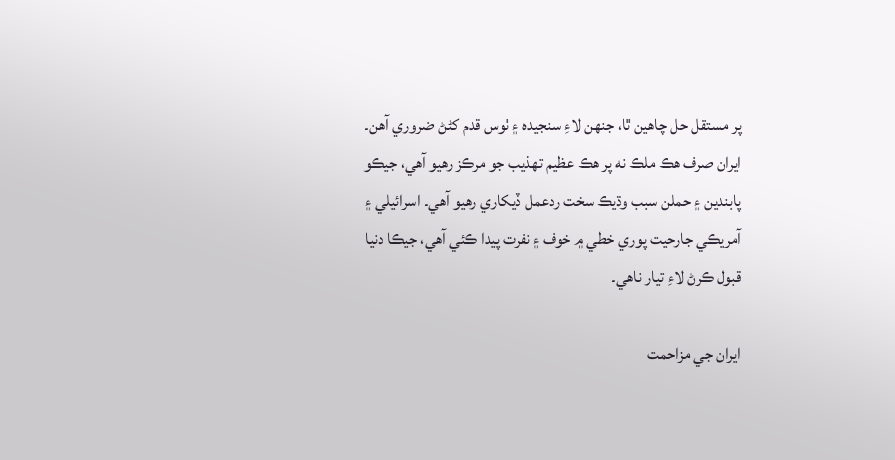پر مستقل حل چاهين ٿا، جنهن لاءِ سنجيده ۽ ٺوس قدم کڻڻ ضروري آهن۔ ايران صرف هڪ ملڪ نه پر هڪ عظيم تهذيب جو مرڪز رهيو آهي، جيڪو پابندين ۽ حملن سبب وڌيڪ سخت ردعمل ڏيکاري رهيو آهي۔ اسرائيلي ۽ آمريڪي جارحيت پوري خطي ۾ خوف ۽ نفرت پيدا ڪئي آهي، جيڪا دنيا قبول ڪرڻ لاءِ تيار ناهي۔

ايران جي مزاحمت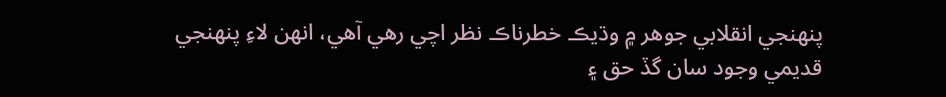پنهنجي انقلابي جوهر ۾ وڌيڪ خطرناڪ نظر اچي رهي آهي، انهن لاءِ پنهنجي قديمي وجود سان گڏ حق ۽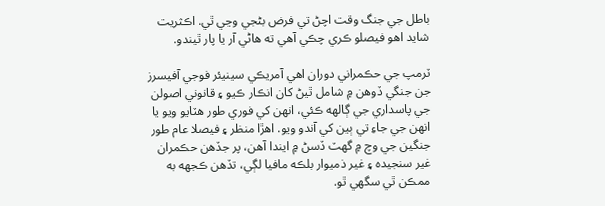باطل جي جنگ وقت اچڻ تي فرض بڻجي وڃي ٿي. اڪثريت شايد اهو فيصلو ڪري چڪي آهي ته هاڻي آر يا پار ٿيندو.

ٽرمپ جي حڪمراني دوران اهي آمريڪي سينيئر فوجي آفيسرز جن جنگي ڏوهن ۾ شامل ٿيڻ کان انڪار ڪيو ۽ قانوني اصولن جي پاسداري جي ڳالهه ڪئي، انهن کي فوري طور هٽايو ويو يا انهن جي جاءِ تي ٻين کي آندو ويو. اهڙا منظر ۽ فيصلا عام طور جنگين جي وچ ۾ گهٽ ڏسڻ ۾ ايندا آهن، پر جڏهن حڪمران غير سنجيده ۽ غير ذميوار بلڪه مافيا لڳي، تڏهن ڪجهه به ممڪن ٿي سگهي ٿو.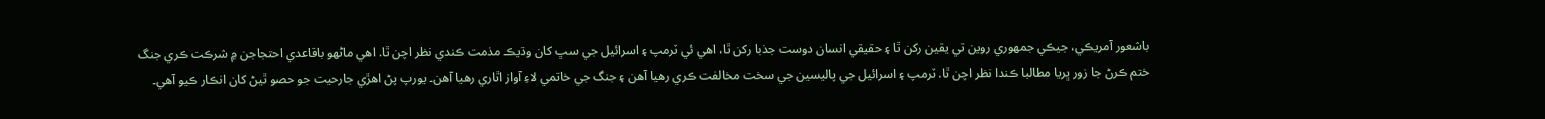باشعور آمريڪي، جيڪي جمهوري روين تي يقين رکن ٿا ۽ حقيقي انسان دوست جذبا رکن ٿا، اهي ئي ٽرمپ ۽ اسرائيل جي سڀ کان وڌيڪ مذمت ڪندي نظر اچن ٿا. اهي ماڻهو باقاعدي احتجاجن ۾ شرڪت ڪري جنگ ختم ڪرڻ جا زور ڀريا مطالبا ڪندا نظر اچن ٿا. ٽرمپ ۽ اسرائيل جي پاليسين جي سخت مخالفت ڪري رهيا آهن ۽ جنگ جي خاتمي لاءِ آواز اٿاري رهيا آهن۔ يورپ پڻ اهڙي جارحيت جو حصو ٿيڻ کان انڪار ڪيو آهي۔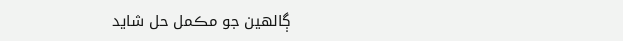ڳالهين جو مڪمل حل شايد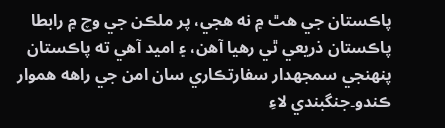پاڪستان جي هٿ ۾ نه هجي، پر ملڪن جي وچ ۾ رابطا پاڪستان ذريعي ٿي رهيا آهن، ۽ اميد آهي ته پاڪستان پنهنجي سمجھدار سفارتڪاري سان امن جي راهه هموار ڪندو۔جنگبندي لاءِ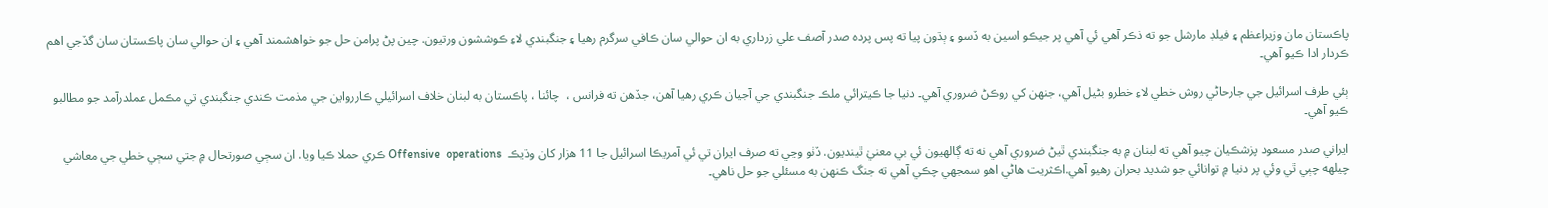پاڪستان مان وزيراعظم ۽ فيلڊ مارشل جو ته ذڪر آھي ئي آھي پر جيڪو اسين به ڏسو ۽ ٻڌون پيا ته پس پردہ صدر آصف علي زرداري به ان حوالي سان ڪافي سرگرم رھيا ۽ جنگبندي لاءِ ڪوششون ورتيون. چين پڻ پرامن حل جو خواهشمند آهي ۽ ان حوالي سان پاڪستان سان گڏجي اهم ڪردار ادا ڪيو آهي۔

ٻئي طرف اسرائيل جي جارحاڻي روش خطي لاءِ خطرو بڻيل آهي، جنهن کي روڪڻ ضروري آهي۔ دنيا جا ڪيترائي ملڪ جنگبندي جي آجيان ڪري رهيا آهن، جڏهن ته فرانس ،  چائنا ، پاڪستان به لبنان خلاف اسرائيلي ڪاررواين جي مذمت ڪندي جنگبندي تي مڪمل عملدرآمد جو مطالبو ڪيو آهي۔

ايراني صدر مسعود پزشڪيان چيو آھي ته لبنان ۾ به جنگبندي ٿيڻ ضروري آھي نه ته ڳالھيون ئي بي معنيٰ ٿينديون. ڏٺو وڃي ته صرف ايران تي ئي آمريڪا اسرائيل جا 11 ھزار کان وڌيڪ  Offensive  operations ڪري حملا ڪيا ويا. ان سڄي صورتحال ۾ جتي سڄي خطي جي معاشي چيلھه چٻي ٿي وئي پر دنيا ۾ توانائي جو شديد بحران رھيو آھي.اڪثريت هاڻي اهو سمجهي چڪي آهي ته جنگ ڪنهن به مسئلي جو حل ناهي۔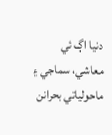دنيا اڳ ئي معاشي، سماجي ۽ ماحولياتي بحرانن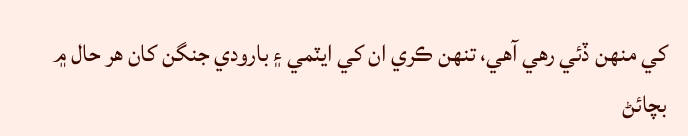کي منهن ڏئي رهي آهي، تنهن ڪري ان کي ايٽمي ۽ بارودي جنگن کان هر حال ۾ بچائڻ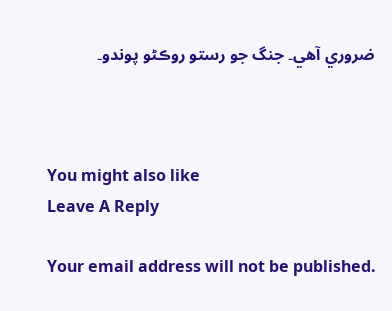ضروري آهي۔ جنگ جو رستو روڪڻو پوندو۔



You might also like
Leave A Reply

Your email address will not be published.